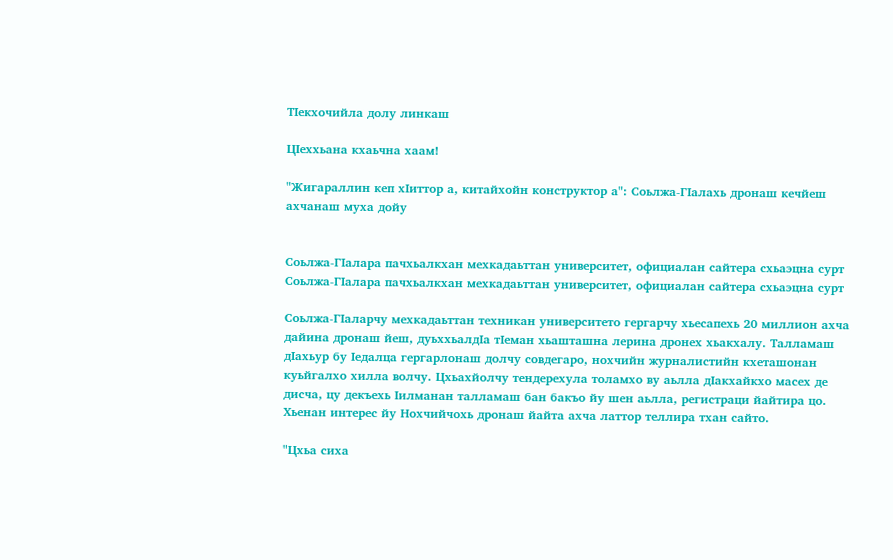ТIекхочийла долу линкаш

ЦIеххьана кхаьчна хаам!

"Жигараллин кеп хIиттор а, китайхойн конструктор а": Соьлжа-ГӀалахь дронаш кечйеш ахчанаш муха дойу


Соьлжа-ГIалара пачхьалкхан мехкадаьттан университет, официалан сайтера схьаэцна сурт
Соьлжа-ГIалара пачхьалкхан мехкадаьттан университет, официалан сайтера схьаэцна сурт

Соьлжа-ГӀаларчу мехкадаьттан техникан университето гергарчу хьесапехь 20 миллион ахча дайина дронаш йеш, дуьххьалдIа тIеман хьашташна лерина дронех хьакхалу. Талламаш дӀахьур бу Ӏедалца гергарлонаш долчу совдегаро, нохчийн журналистийн кхеташонан куьйгалхо хилла волчу. Цхьахйолчу тендерехула толамхо ву аьлла дIакхайкхо масех де дисча, цу декъехь Ӏилманан талламаш бан бакъо йу шен аьлла, регистраци йайтира цо. Хьенан интерес йу Нохчийчохь дронаш йайта ахча латтор теллира тхан сайто.

"Цхьа сиха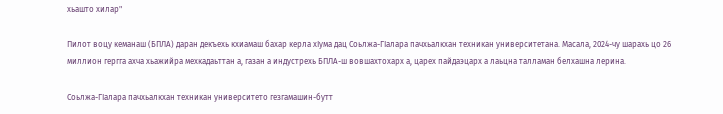хьашто хилар"

Пилот воцу кеманаш (БПЛА) даран декъехь кхиамаш бахар керла хӀума дац Соьлжа-ГIалара пачхьалкхан техникан университетана. Масала, 2024-чу шарахь цо 26 миллион гергга ахча хьажийра мехкадаьттан а, газан а индустрехь БПЛА-ш вовшахтохарх а, царех пайдаэцарх а лаьцна талламан белхашна лерина.

Соьлжа-ГIалара пачхьалкхан техникан университето гезгамашин-бутт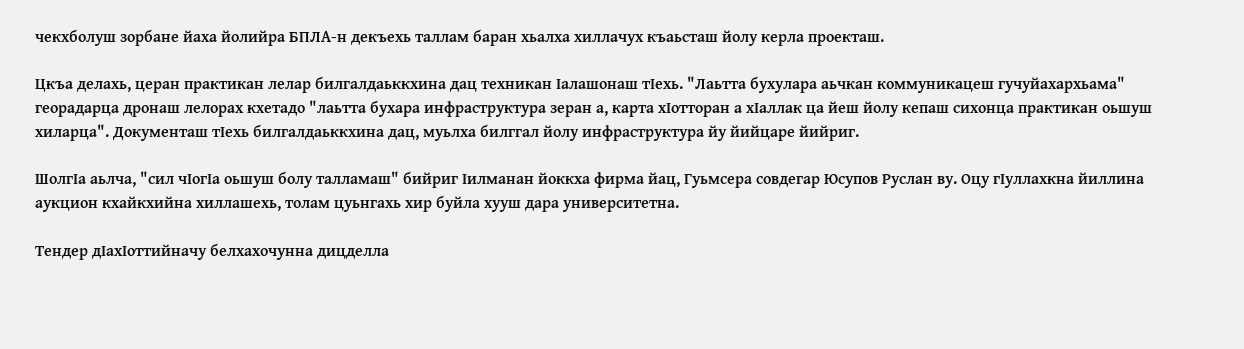чекхболуш зорбане йаха йолийра БПЛА-н декъехь таллам баран хьалха хиллачух къаьсташ йолу керла проекташ.

Цкъа делахь, церан практикан лелар билгалдаьккхина дац техникан Iалашонаш тӀехь. "Лаьтта бухулара аьчкан коммуникацеш гучуйахархьама" георадарца дронаш лелорах кхетадо "лаьтта бухара инфраструктура зеран а, карта хӀотторан а хӀаллак ца йеш йолу кепаш сихонца практикан оьшуш хиларца". Документаш тӀехь билгалдаьккхина дац, муьлха билггал йолу инфраструктура йу йийцаре йийриг.

ШолгIа аьлча, "сил чIогIа оьшуш болу талламаш" бийриг Iилманан йоккха фирма йац, Гуьмсера совдегар Юсупов Руслан ву. Оцу гIуллахкна йиллина аукцион кхайкхийна хиллашехь, толам цуьнгахь хир буйла хууш дара университетна.

Тендер дIахIоттийначу белхахочунна дицделла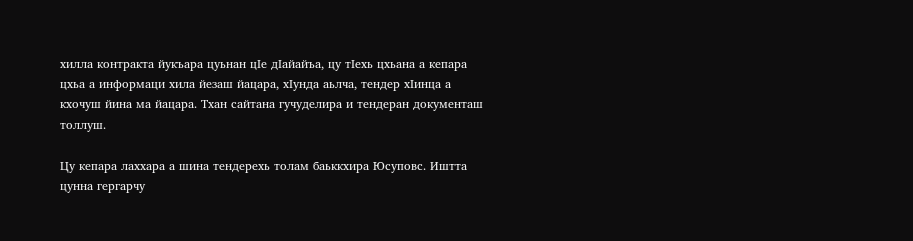хилла контракта йукъара цуьнан цIе дIайайъа, цу тIехь цхьана а кепара цхьа а информаци хила йезаш йацара, хIунда аьлча, тендер хIинца а кхочуш йина ма йацара. Тхан сайтана гучуделира и тендеран документаш толлуш.

Цу кепара лаххара а шина тендерехь толам баьккхира Юсуповс. Иштта цунна гергарчу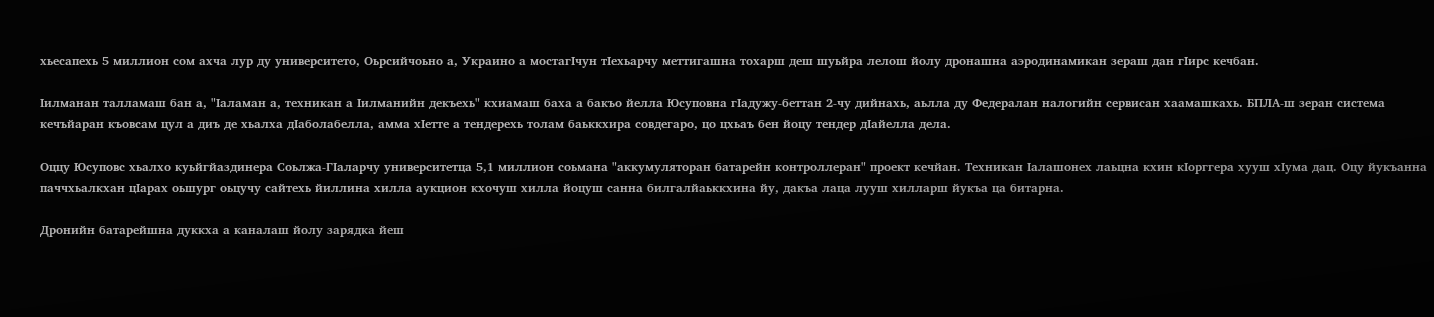хьесапехь 5 миллион сом ахча лур ду университето, Оьрсийчоьно а, Украино а мостагӀчун тӀехьарчу меттигашна тохарш деш шуьйра лелош йолу дронашна аэродинамикан зераш дан гӀирс кечбан.

Ӏилманан талламаш бан а, "Ӏаламан а, техникан а Ӏилманийн декъехь" кхиамаш баха а бакъо йелла Юсуповна гIадужу-беттан 2-чу дийнахь, аьлла ду Федералан налогийн сервисан хаамашкахь. БПЛА-ш зеран система кечъйаран къовсам цул а диъ де хьалха дӀаболабелла, амма хӀетте а тендерехь толам баьккхира совдегаро, цо цхьаъ бен йоцу тендер дӀайелла дела.

Оццу Юсуповс хьалхо куьйгйаздинера Соьлжа-ГIаларчу университетца 5,1 миллион соьмана "аккумуляторан батарейн контроллеран" проект кечйан. Техникан Iалашонех лаьцна кхин кIорггера хууш хIума дац. Оцу йукъанна паччхьалкхан цIарах оьшург оьцучу сайтехь йиллина хилла аукцион кхочуш хилла йоцуш санна билгалйаьккхина йу, дакъа лаца лууш хилларш йукъа ца битарна.

Дронийн батарейшна дуккха а каналаш йолу зарядка йеш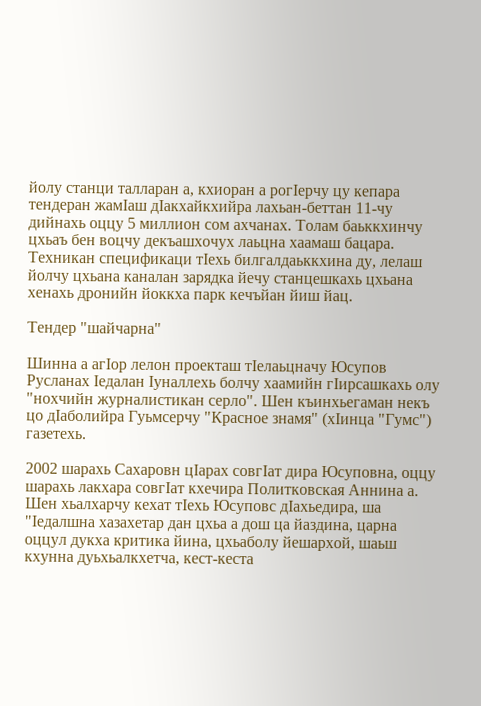йолу станци талларан а, кхиоран а рогӀерчу цу кепара тендеран жамӀаш дӀакхайкхийра лахьан-беттан 11-чу дийнахь оццу 5 миллион сом ахчанах. Толам баьккхинчу цхьаъ бен воцчу декъашхочух лаьцна хаамаш бацара. Техникан спецификаци тӀехь билгалдаьккхина ду, лелаш йолчу цхьана каналан зарядка йечу станцешкахь цхьана хенахь дронийн йоккха парк кечъйан йиш йац.

Тендер "шайчарна"

Шинна а агӀор лелон проекташ тIелаьцначу Юсупов Русланах Ӏедалан Ӏуналлехь болчу хаамийн гӀирсашкахь олу "нохчийн журналистикан серло". Шен къинхьегаман некъ цо дӀаболийра Гуьмсерчу "Красное знамя" (хӀинца "Гумс") газетехь.

2002 шарахь Сахаровн цӀарах совгӀат дира Юсуповна, оццу шарахь лакхара совгӀат кхечира Политковская Аннина а. Шен хьалхарчу кехат тӀехь Юсуповс дӀахьедира, ша "Ӏедалшна хазахетар дан цхьа а дош ца йаздина, царна оццул дукха критика йина, цхьаболу йешархой, шаьш кхунна дуьхьалкхетча, кест-кеста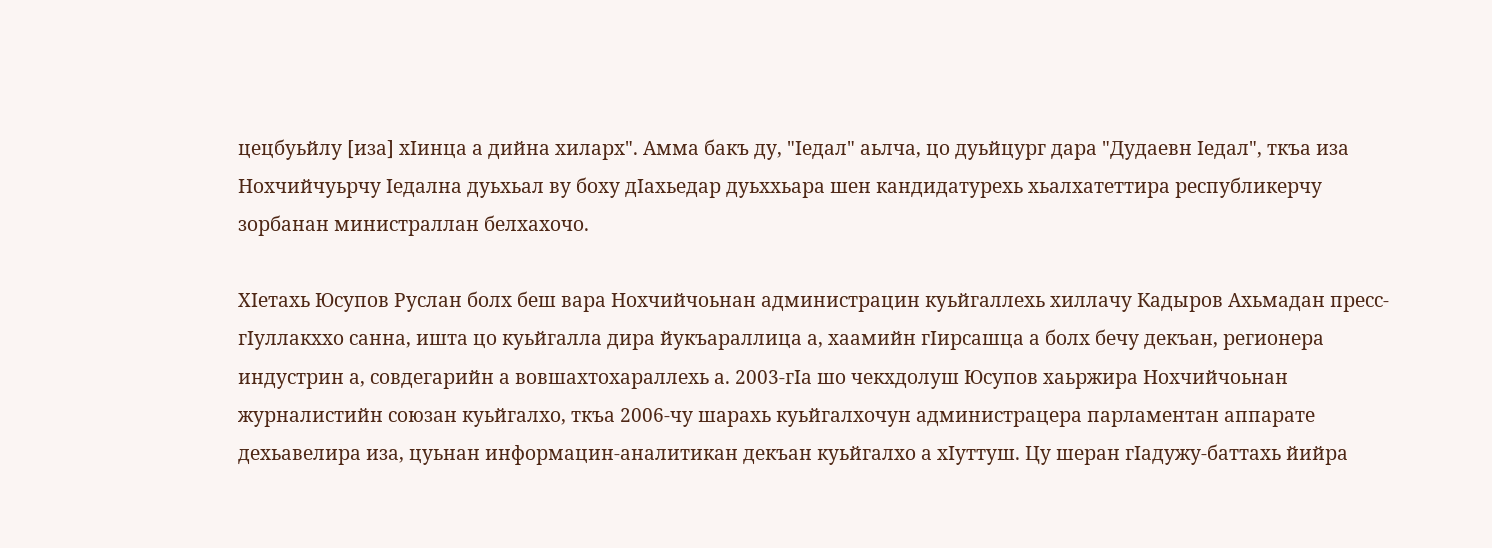цецбуьйлу [иза] хӀинца а дийна хиларх". Амма бакъ ду, "Ӏедал" аьлча, цо дуьйцург дара "Дудаевн Ӏедал", ткъа иза Нохчийчуьрчу Ӏедална дуьхьал ву боху дӀахьедар дуьххьара шен кандидатурехь хьалхатеттира республикерчу зорбанан министраллан белхахочо.

ХӀетахь Юсупов Руслан болх беш вара Нохчийчоьнан администрацин куьйгаллехь хиллачу Кадыров Ахьмадан пресс-гӀуллакххо санна, ишта цо куьйгалла дира йукъараллица а, хаамийн гIирсашца а болх бечу декъан, регионера индустрин а, совдегарийн а вовшахтохараллехь а. 2003-гӀа шо чекхдолуш Юсупов хаьржира Нохчийчоьнан журналистийн союзан куьйгалхо, ткъа 2006-чу шарахь куьйгалхочун администрацера парламентан аппарате дехьавелира иза, цуьнан информацин-аналитикан декъан куьйгалхо а хIуттуш. Цу шеран гIадужу-баттахь йийра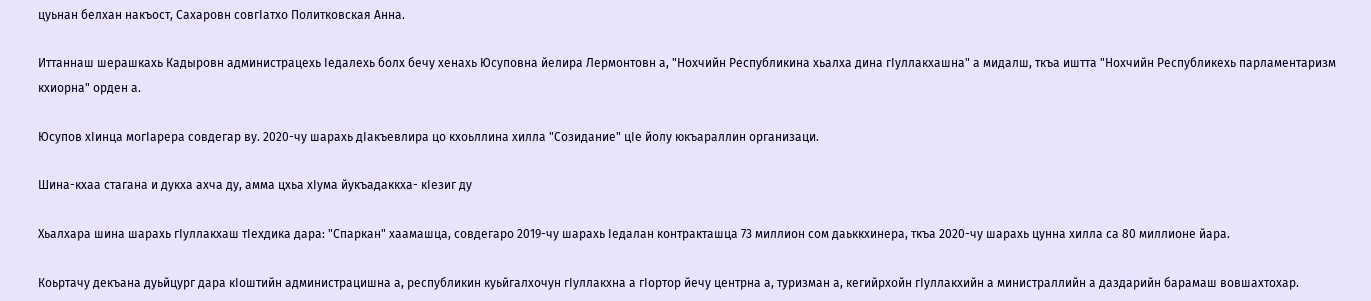цуьнан белхан накъост, Сахаровн совгӀатхо Политковская Анна.

Иттаннаш шерашкахь Кадыровн администрацехь Ӏедалехь болх бечу хенахь Юсуповна йелира Лермонтовн а, "Нохчийн Республикина хьалха дина гӀуллакхашна" а мидалш, ткъа иштта "Нохчийн Республикехь парламентаризм кхиорна" орден а.

Юсупов хӀинца могӀарера совдегар ву. 2020-чу шарахь дӀакъевлира цо кхоьллина хилла "Созидание" цӀе йолу юкъараллин организаци.

Шина-кхаа стагана и дукха ахча ду, амма цхьа хIума йукъадаккха- кIезиг ду

Хьалхара шина шарахь гIуллакхаш тIехдика дара: "Спаркан" хаамашца, совдегаро 2019-чу шарахь Ӏедалан контракташца 73 миллион сом даьккхинера, ткъа 2020-чу шарахь цунна хилла са 80 миллионе йара.

Коьртачу декъана дуьйцург дара кӀоштийн администрацишна а, республикин куьйгалхочун гӀуллакхна а гӀортор йечу центрна а, туризман а, кегийрхойн гӀуллакхийн а министраллийн а даздарийн барамаш вовшахтохар.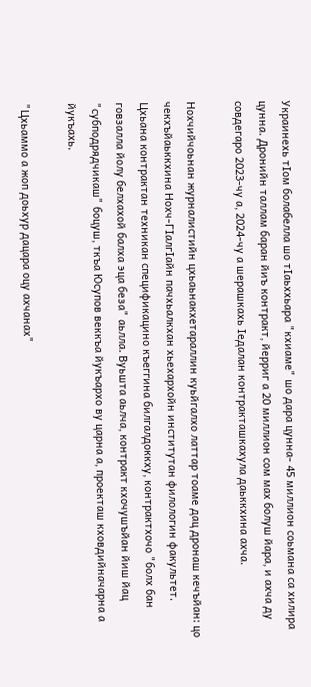Украинехь тӀом болабелла шо тӀаьххьара "кхиаме" шо дара цунна- 45 миллион соьмана са хилира цунна. Дронийн таллам баран йиъ контракт, йерриг а 20 миллион сом мах болуш йара, и ахча ду совдегаро 2023-чу а, 2024-чу а шерашкахь Ӏедалан контракташкахула даьккхина ахча.

Нохчийчоьнан журналистийн цхьаьнакхетараллин куьйгалхо латтар тоаме дац дронаш кечъйан: цо чекхъйаьккхина Нохч-ГӀалгӀайн пачхьалкхан хьехархойн институтан филологин факультет. Цхьана контрактан техникан спецификацино къеггина билгалдоккху, контрактхочо "болх бан говзалла йолу белхахой балха эца беза" аьлла. Вуьшта аьлча, контракт кхочушъйан йиш йац "субподрядчикаш" боцуш, ткъа Юсупов веккъа йукъархо ву царна а, проекташ кховдийначарна а йукъахь.

"Цхьаммо а жоп доьхур дацара оцу ахчанах"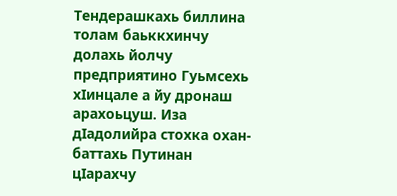Тендерашкахь биллина толам баьккхинчу долахь йолчу предприятино Гуьмсехь хӀинцале а йу дронаш арахоьцуш. Иза дIадолийра стохка охан-баттахь Путинан цӀарахчу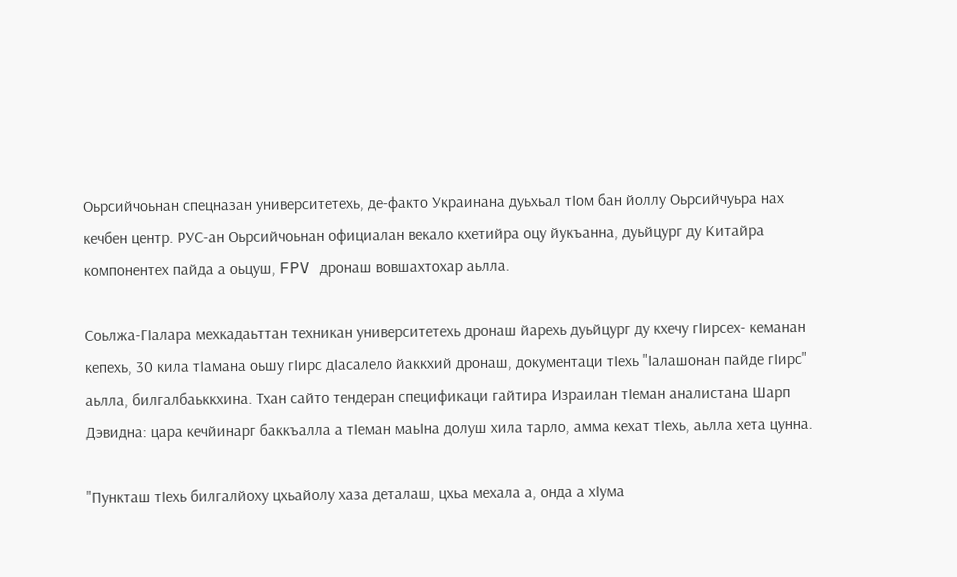Оьрсийчоьнан спецназан университетехь, де-факто Украинана дуьхьал тӀом бан йоллу Оьрсийчуьра нах кечбен центр. РУС-ан Оьрсийчоьнан официалан векало кхетийра оцу йукъанна, дуьйцург ду Китайра компонентех пайда а оьцуш, FPV дронаш вовшахтохар аьлла.

Соьлжа-ГIалара мехкадаьттан техникан университетехь дронаш йарехь дуьйцург ду кхечу гIирсех- кеманан кепехь, 30 кила тIамана оьшу гIирс дIасалело йаккхий дронаш, документаци тIехь "Ӏалашонан пайде гӀирс" аьлла, билгалбаьккхина. Тхан сайто тендеран спецификаци гайтира Израилан тӀеман аналистана Шарп Дэвидна: цара кечйинарг баккъалла а тӀеман маьӀна долуш хила тарло, амма кехат тӀехь, аьлла хета цунна.

"Пункташ тӀехь билгалйоху цхьайолу хаза деталаш, цхьа мехала а, онда а хӀума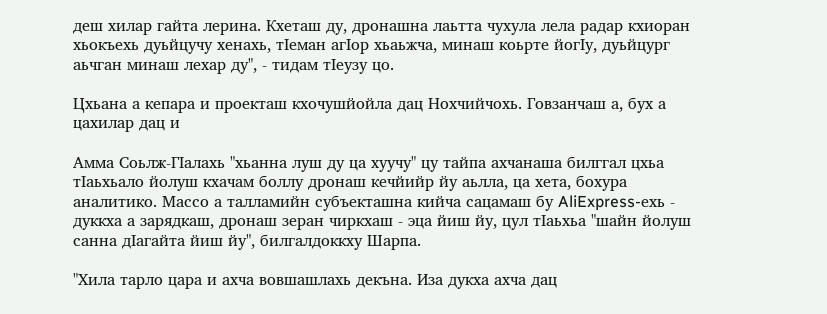деш хилар гайта лерина. Кхеташ ду, дронашна лаьтта чухула лела радар кхиоран хьокъехь дуьйцучу хенахь, тӀеман агӀор хьаьжча, минаш коьрте йогIу, дуьйцург аьчган минаш лехар ду", - тидам тIеузу цо.

Цхьана а кепара и проекташ кхочушйойла дац Нохчийчохь. Говзанчаш а, бух а цахилар дац и

Амма Соьлж-ГӀалахь "хьанна луш ду ца хуучу" цу тайпа ахчанаша билггал цхьа тIаьхьало йолуш кхачам боллу дронаш кечйийр йу аьлла, ца хета, бохура аналитико. Массо а талламийн субъекташна кийча сацамаш бу AliExpress-ехь - дуккха а зарядкаш, дронаш зеран чиркхаш - эца йиш йу, цул тӀаьхьа "шайн йолуш санна дIагайта йиш йу", билгалдоккху Шарпа.

"Хила тарло цара и ахча вовшашлахь декъна. Иза дукха ахча дац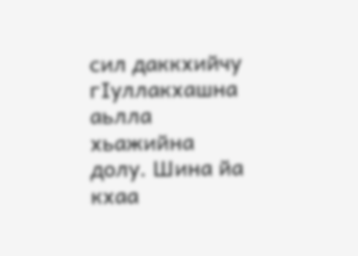сил даккхийчу гIуллакхашна аьлла хьажийна долу. Шина йа кхаа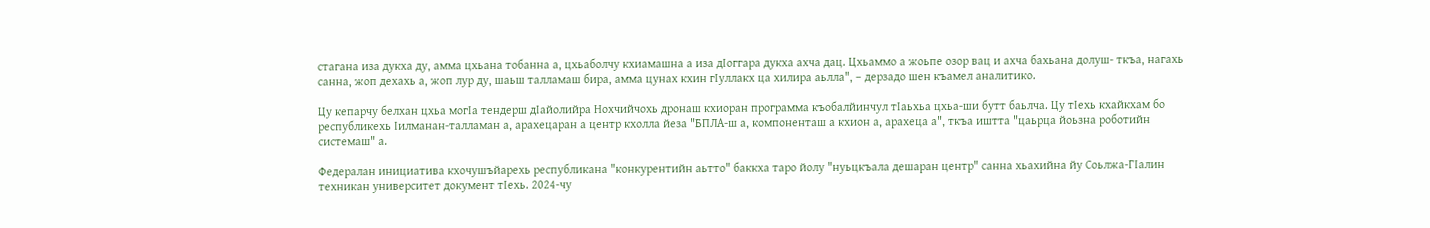стагана иза дукха ду, амма цхьана тобанна а, цхьаболчу кхиамашна а иза дIоггара дукха ахча дац. Цхьаммо а жоьпе озор вац и ахча бахьана долуш- ткъа, нагахь санна, жоп дехахь а, жоп лур ду, шаьш талламаш бира, амма цунах кхин гIуллакх ца хилира аьлла", – дерзадо шен къамел аналитико.

Цу кепарчу белхан цхьа могӀа тендерш дӀайолийра Нохчийчохь дронаш кхиоран программа къобалйинчул тӀаьхьа цхьа-ши бутт баьлча. Цу тӀехь кхайкхам бо республикехь Ӏилманан-талламан а, арахецаран а центр кхолла йеза "БПЛА-ш а, компоненташ а кхион а, арахеца а", ткъа иштта "цаьрца йоьзна роботийн системаш" а.

Федералан инициатива кхочушъйарехь республикана "конкурентийн аьтто" баккха таро йолу "нуьцкъала дешаран центр" санна хьахийна йу Соьлжа-ГӀалин техникан университет документ тӀехь. 2024-чу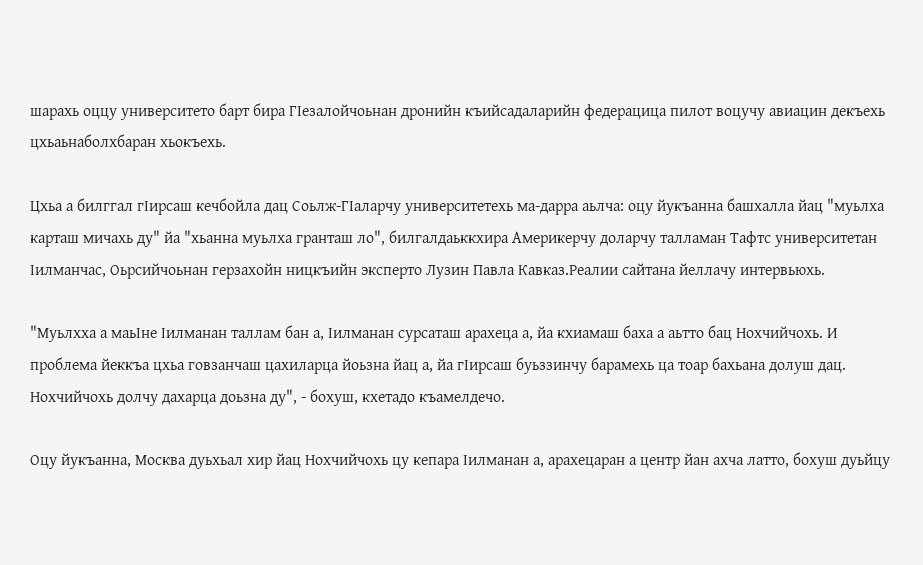шарахь оццу университето барт бира ГIезалойчоьнан дронийн къийсадаларийн федерацица пилот воцучу авиацин декъехь цхьаьнаболхбаран хьокъехь.

Цхьа а билггал гIирсаш кечбойла дац Соьлж-ГӀаларчу университетехь ма-дарра аьлча: оцу йукъанна башхалла йац "муьлха карташ мичахь ду" йа "хьанна муьлха гранташ ло", билгалдаьккхира Америкерчу доларчу талламан Тафтс университетан Ӏилманчас, Оьрсийчоьнан герзахойн ницкъийн эксперто Лузин Павла Кавказ.Реалии сайтана йеллачу интервьюхь.

"Муьлхха а маьӀне Ӏилманан таллам бан а, Ӏилманан сурсаташ арахеца а, йа кхиамаш баха а аьтто бац Нохчийчохь. И проблема йеккъа цхьа говзанчаш цахиларца йоьзна йац а, йа гIирсаш буьззинчу барамехь ца тоар бахьана долуш дац. Нохчийчохь долчу дахарца доьзна ду", - бохуш, кхетадо къамелдечо.

Оцу йукъанна, Москва дуьхьал хир йац Нохчийчохь цу кепара Ӏилманан а, арахецаран а центр йан ахча латто, бохуш дуьйцу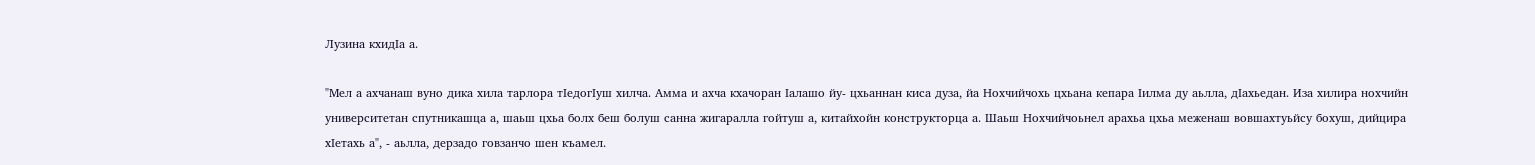Лузина кхидӀа а.

"Мел а ахчанаш вуно дика хила тарлора тӀедогӀуш хилча. Амма и ахча кхачоран Ӏалашо йу- цхьаннан киса дуза, йа Нохчийчохь цхьана кепара Iилма ду аьлла, дIахьедан. Иза хилира нохчийн университетан спутникашца а, шаьш цхьа болх беш болуш санна жигаралла гойтуш а, китайхойн конструкторца а. Шаьш Нохчийчоьнел арахьа цхьа меженаш вовшахтуьйсу бохуш, дийцира хIетахь а", - аьлла, дерзадо говзанчо шен къамел.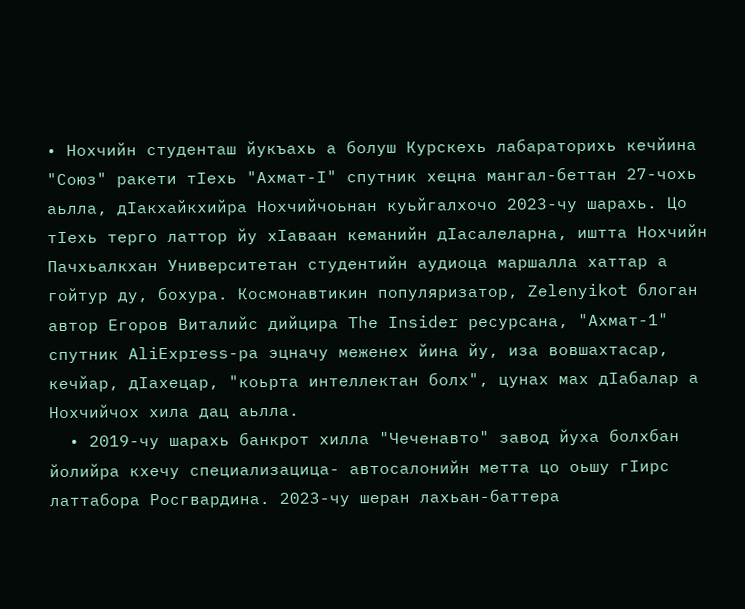• Нохчийн студенташ йукъахь а болуш Курскехь лабараторихь кечйина "Союз" ракети тIехь "Ахмат-I" спутник хецна мангал-беттан 27-чохь аьлла, дIакхайкхийра Нохчийчоьнан куьйгалхочо 2023-чу шарахь. Цо тIехь терго латтор йу хIаваан кеманийн дIасалеларна, иштта Нохчийн Пачхьалкхан Университетан студентийн аудиоца маршалла хаттар а гойтур ду, бохура. Космонавтикин популяризатор, Zelenyikot блоган автор Егоров Виталийс дийцира The Insider ресурсана, "Ахмат-1" спутник AliExpress-ра эцначу меженех йина йу, иза вовшахтасар, кечйар, дIахецар, "коьрта интеллектан болх", цунах мах дIабалар а Нохчийчох хила дац аьлла.
  • 2019-чу шарахь банкрот хилла "Чеченавто" завод йуха болхбан йолийра кхечу специализацица- автосалонийн метта цо оьшу гIирс латтабора Росгвардина. 2023-чу шеран лахьан-баттера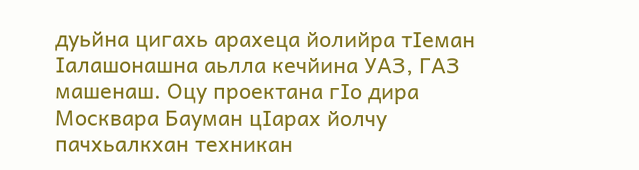дуьйна цигахь арахеца йолийра тIеман Iалашонашна аьлла кечйина УАЗ, ГАЗ машенаш. Оцу проектана гIо дира Москвара Бауман цIарах йолчу пачхьалкхан техникан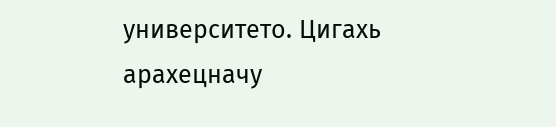университето. Цигахь арахецначу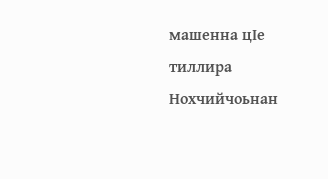машенна цIе тиллира Нохчийчоьнан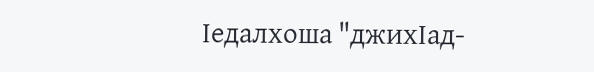Iедалхоша "джихIад-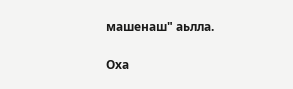машенаш" аьлла.

Оха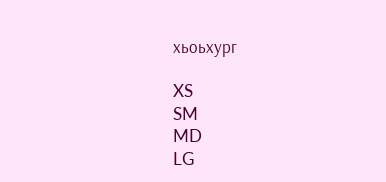хьоьхург

XS
SM
MD
LG